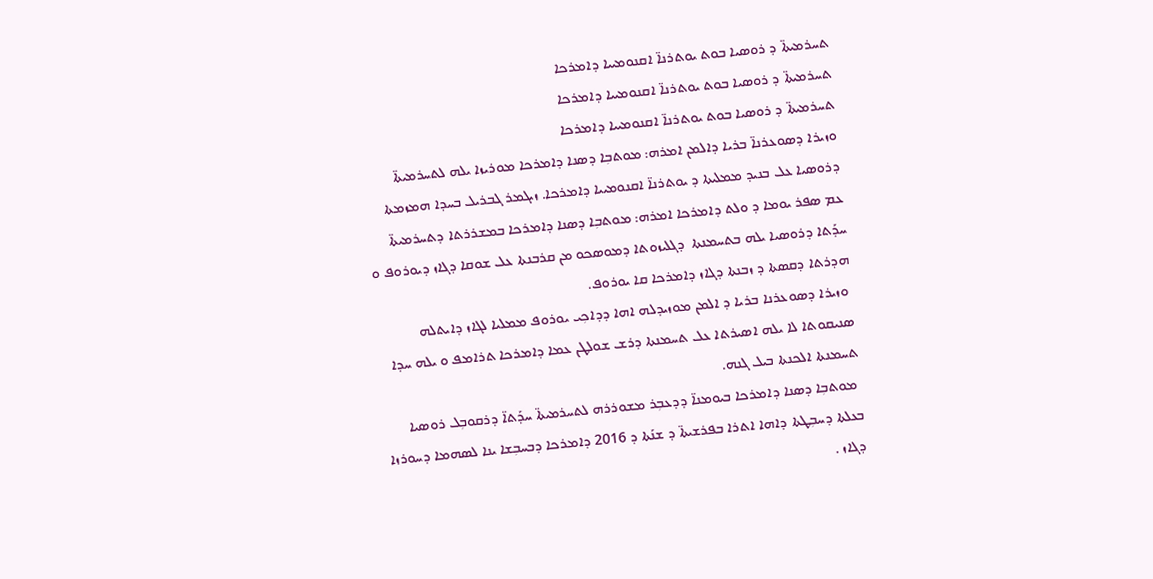ܬܚܪܡܝܬܐ̈ ܕ ܪܘܣܝܐ ܒܘܬ ܝܘܬܪܢܐ̈ ܐܩܢܘܡܝܝܐ ܕܐܡܪܟܐ
ܬܚܪܡܝܬܐ̈ ܕ ܪܘܣܝܐ ܒܘܬ ܝܘܬܪܢܐ̈ ܐܩܢܘܡܝܝܐ ܕܐܡܪܟܐ
ܬܚܪܡܝܬܐ̈ ܕ ܪܘܣܝܐ ܒܘܬ ܝܘܬܪܢܐ̈ ܐܩܢܘܡܝܝܐ ܕܐܡܪܟܐ
ܘܙܝܪܐ ܕܣܘܥܪܢܐ̈ ܒܪܝܐ ܕܐܠܡܢ ܐܡܪܗ: ܡܘܬܒܼܐ ܕܣܢܐ ܕܐܡܪܟܐ ܡܘܪܝܙܐ ܝܠܗ ܠܬܚܪܡܝܬܐ̈ ܕܪܘܣܝܐ ܥܠ ܒܢܝܕ ܡܡܠܝܬܐ ܕ ܝܘܬܪܢܐ̈ ܐܩܢܘܡܝܝܐ ܕܐܡܪܟܐ. ܙܝܓܡܪ ܓܒܪܝܠ ܒܚܕܐ ܗܡܙܡܬܐ ܥܡ ܣܦܪ ܝܘܡܐ ܕ ܘܠܬ ܕܐܡܪܟܐ ܐܡܪܗ: ܡܘܬܒܼܐ ܕܣܢܐ ܕܐܡܪܟܐ ܒܡܫܪܪܬܐ ܕܬܚܪܡܝܬܐ̈ ܚܕܰܬܐ ܕܪܘܣܝܐ ܝܠܗ ܒܬܚܡܢܬܐ  ܕܓܠܝܙܘܬܐ ܕܡܘܣܟܘ ܡܢ ܩܪܒܢܬܐ ܥܠ ܫܘܩܐ ܕܓܐܙ ܕܝܘܪܘܦ ܘ ܗܕܪܬܐ ܕܩܣܬܐ ܕ ܙܒܢܬܐ ܕܓܐܙ ܕܐܡܪܟܐ ܩܐ ܝܘܪܘܦ.
 ܘܙܝܪܐ ܕܣܘܥܪܢܐ ܒܪܝܐ ܕ ܐܠܡܢ ܡܘܙܝܕܠܗ ܐܗܐ ܕܕܐܟܼܝ ܝܘܪܘܦ ܡܡܠܝܐ ܠܓܐܙ ܕܐܝܬܠܗ ܣܢܝܩܘܬܐ ܠܐ ܝܠܗ ܐܣܝܪܬܐ ܥܠ ܬܚܡܢܬܐ ܕܪܫ ܫܘܠܛܢ ܥܡܐ ܕܐܡܪܟܐ ܬܪܐܡܦ ܘ ܝܠܗ ܚܕܐ ܬܚܡܢܬܐ ܐܠܟܢܬܐ ܒܝܠ ܓܢܗ.
 ܡܘܬܒܼܐ ܕܣܢܐ ܕܐܡܪܟܐ ܒܝܘܡܢܐ̈ ܕܕܥܒܼܪ ܡܫܘܪܪܗ ܠܬܚܪܡܝܬܐ̈ ܚܕܰܬܐ̈ ܕܪܩܘܒܼܠ ܪܘܣܝܐ  ܒܥܠܬܐ ܕܚܒܼܛܬܐ ܕܐܗܐ ܐܬܪܐ ܒܦܪܫܝܬܐ̈ ܕ ܫܢܰܬܐ ܕ 2016 ܕܐܡܪܟܐ ܕܒܚܒܼܫܐ ܝܢܐ ܠܣܗܡܐ ܕܚܘܪܙܐ ܕܓܐܙ .